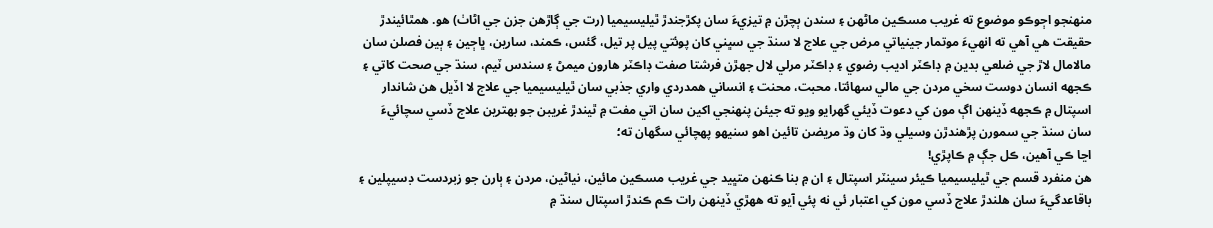منهنجو اڄوڪو موضوع ته غريب مسڪين ماڻهن ۽ سندن ٻچڙن ۾ تيزيءَ سان پکڙجندڙ ٿيليسيميا (رت جي ڳاڙھن جزن جي اڻاٺ) ھو. ھمٿائيندڙ حقيقت ھي آهي ته انھيءَ موتمار جينياتي مرض جي علاج لا سنڌ جي سڀني کان پوئتي پيل پر تيل، گئس، ڪمند، سارين، ڀاڄين ۽ ٻين فصلن سان مالامال لاڙ جي ضلعي بدين ۾ ڊاڪٽر اديب رضوي ۽ ڊاڪٽر مرلي لال جھڙن فرشتا صفت ڊاڪٽر ھارون ميمڻ ۽ سندس ٽيم، سنڌ جي صحت کاتي ۽ ڪجھه انسان دوست سخي مردن جي مالي سهائتا، محبت، محنت ۽ انساني ھمدردي واري جذبي سان ٿيليسيميا جي علاج لا اڏيل ھن شاندار اسپتال ۾ ڪجھه ڏينهن اڳ مون کي دعوت ڏيئي گھرايو ويو ته جيئن پنهنجي اکين سان اتي مفت ۾ ٿيندڙ غريبن جو بھترين علاج ڏسي سچائيءَ سان سنڌ جي سمورن پڙھندڙن وسيلي وڌ کان وڌ مريضن تائين اھو سنيھو پھچائي سگھان ته؛
اڃا ڪي آهين، ڪل جڳ ۾ ڪاپڙي!
ھن منفرد قسم جي ٿيليسيميا ڪيئر سينٽر اسپتال ۽ ان ۾ بنا ڪنهن متڀيد جي غريب مسڪين مائين، نياڻين، مردن ۽ ٻارن جو زبردست ڊسيپلين ۽ باقاعدگيءَ سان ھلندڙ علاج ڏسي مون کي اعتبار ئي نه پئي آيو ته هھڙي ڏينهن رات ڪم ڪندڙ اسپتال سنڌ ۾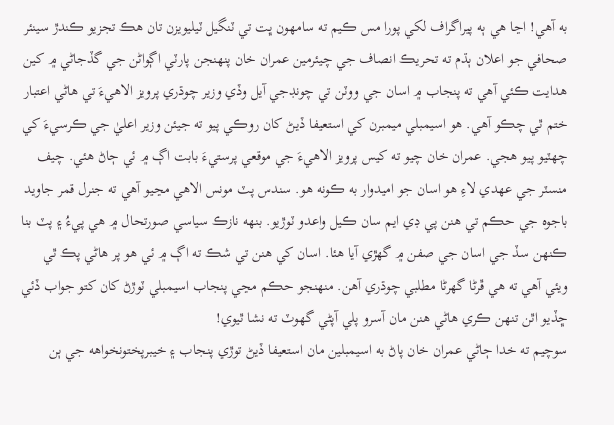به آهي! اڃا ھي ٻه پيراگراف لکي پورا مس ڪيم ته سامھون ڀت تي ٽنگيل ٽيليويزن تان ھڪ تجزيو ڪندڙ سينئر صحافي جو اعلان ٻڌم ته تحريڪ انصاف جي چيئرمين عمران خان پنهنجن پارٽي اڳواڻن جي گڏجاڻي ۾ کين ھدايت ڪئي آهي ته پنجاب ۾ اسان جي ووٽن تي چونڊجي آيل وڏي وزير چوڌري پرويز الاهيءَ تي ھاڻي اعتبار ختم ٿي چڪو آهي. ھو اسيمبلي ميمبرن کي استعيفا ڏيڻ کان روڪي پيو ته جيئن وزير اعليٰ جي ڪرسيءَ کي چھٽيو پيو ھجي. عمران خان چيو ته کيس پرويز الاهيءَ جي موقعي پرستيءَ بابت اڳ ۾ ئي ڄاڻ ھئي. چيف منسٽر جي عھدي لاءِ ھو اسان جو اميدوار به ڪونه ھو. سندس پٽ مونس الاهي مڃيو آھي ته جنرل قمر جاويد باجوہ جي حڪم تي ھنن پي ڊي ايم سان ڪيل واعدو ٽوڙيو. بنھه نازڪ سياسي صورتحال ۾ ھي پيءُ ۽ پٽ بنا ڪنهن سڏ جي اسان جي صفن ۾ گھڙي آيا هئا. اسان کي ھنن تي شڪ ته اڳ ۾ ئي هو پر ھاڻي پڪ ٿي ويئي آهي ته ھي ڦرڻا گھرڻا مطلبي چوڌري آهن. منهنجو حڪم مڃي پنجاب اسيمبلي ٽوڙڻ کان کتو جواب ڏئي ڇڏيو اٿن تنھن ڪري ھاڻي ھنن مان آسرو پلي آپڻي گهوٽ ته نشا ٿيوي!
سوچيم ته خدا ڄاڻي عمران خان پاڻ به اسيمبلين مان استعيفا ڏيڻ توڙي پنجاب ۽ خيبرپختونخواهه جي ٻن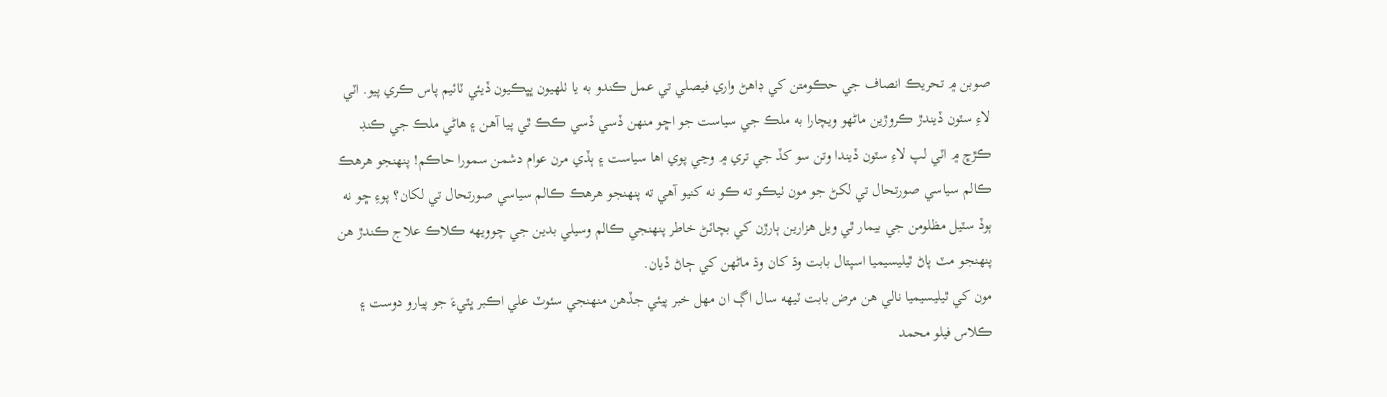صوبن ۾ تحريڪ انصاف جي حڪومتن کي ڊاهڻ واري فيصلي تي عمل ڪندو به يا ٺلهيون ڀڀڪيون ڏيئي ٽائيم پاس ڪري پيو. اٽي لاءِ سٽون ڏيندڙ ڪروڙين ماڻهو ويچارا به ملڪ جي سياست جو اڇو منھن ڏسي ڏسي ڪڪ ٿي پيا آهن ۽ ھاڻي ملڪ جي ڪنڊ ڪڙڇ ۾ اٽي لپ لاءِ سٽون ڏيندا وتن سو کڏ جي تري ۾ وڃي پوي اھا سياست ۽ ٻڏي مرن عوام دشمن سمورا حاڪم! پنھنجو ھرھڪ ڪالم سياسي صورتحال تي لکڻ جو مون ٺيڪو ته ڪو نه کنيو آهي ته پنھنجو ھرھڪ ڪالم سياسي صورتحال تي لکان؟ پوءِ ڇو نه ٻوڏ سٽيل مظلومن جي بيمار ٿي ويل ھزارين ٻارڙن کي بچائڻ خاطر پنهنجي ڪالم وسيلي بدين جي چوويهه ڪلاڪ علاج ڪندڙ ھن پنھنجو مٽ پاڻ ٿيليسيميا اسپتال بابت وڌ کان وڌ ماڻھن کي ڄاڻ ڏيان.
مون کي ٿيليسيميا نالي ھن مرض بابت ٽيھه سال اڳ ان مھل خبر پيئي جڏهن منهنجي سئوٽ علي اڪبر ڀٽيءَ جو پيارو دوست ۽ ڪلاس فيلو محمد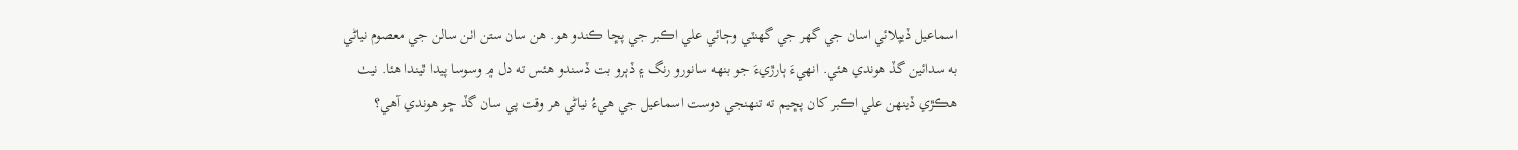اسماعيل ڏيپلائي اسان جي گھر جي گھنٽي وڄائي علي اڪبر جي پڇا ڪندو هو. ھن سان ستن اٺن سالن جي معصوم نياڻي به سدائين گڏ ھوندي ھئي. انھيءَ ٻارڙيءَ جو بنھه سانورو رنگ ۽ ڏٻرو بت ڏسندو هئس ته دل ۾ وسوسا پيدا ٿيندا ھئا. نيٺ ھڪڙي ڏينھن علي اڪبر کان پڇيم ته تنهنجي دوست اسماعيل جي هيءُ نياڻي ھر وقت پي سان گڏ ڇو ھوندي آھي؟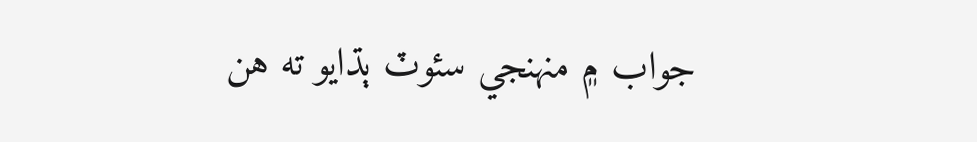جواب ۾ منهنجي سئوٽ ٻڌايو ته هن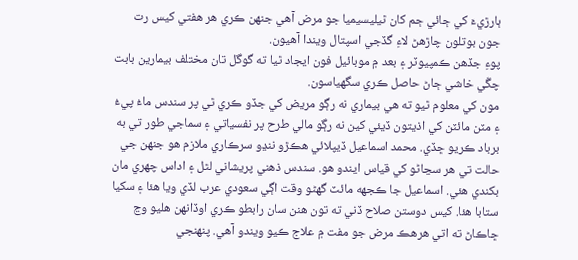ٻارڙيءَ کي ڄائي ڄم کان ٿيليسيميا جو مرض آهي جنهن ڪري هر ھفتي کيس رت جون بوتلون چاڙهڻ لاءِ گڏجي اسپتال ويندا آھيون.
پوءِ جڏهن ڪمپيوٽر ۽ بعد ۾ موبائيل فون ايجاد ٿيا ته گوگل تان مختلف بيمارين بابت چڱي خاشي ڄاڻ حاصل ڪري سگهياسون.
مون کي معلوم ٿيو ته ھي بيماري نه رڳو مريض کي جڏو ڪري ٿي پر سندس ماءُ پيءُ ۽ مٽن مائٽن کي اذيتون ڏيئي کين نه رڳو مالي طرح پر نفسياتي ۽ سماجي طور تي به برباد ڪريو ڇڏي. محمد اسماعيل ڏيپلائي ھڪڙو ننڍو سرڪاري ملازم ھو جنھن جي حالت تي ھر سڃاڻو کي قياس ايندو هو. سندس ذھني پريشاني لٿل ۽ اداس چهري مان بکندي ھئي. اسماعيل جا ڪجھه مائٽ گھڻو وقت اڳي سعودي عرب لڏي ويا ھئا ۽ سکيا ستابا هئا. کيس دوستن صلاح ڏني ته تون ھنن سان رابطو ڪري اوڏانهن ھليو وڃ ڇاڪاڻ ته اتي ھرھڪ مرض جو مفت ۾ علاج ڪيو ويندو آهي. پنھنجي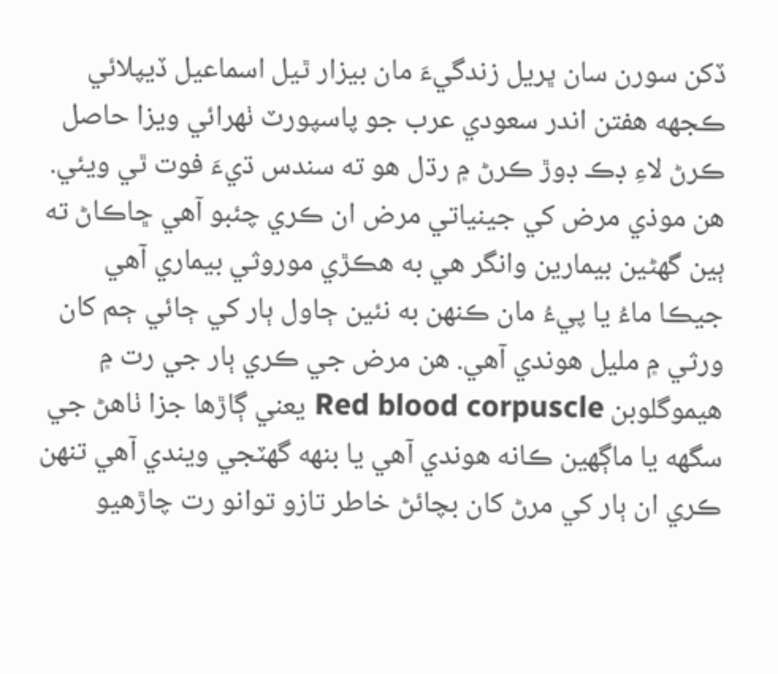ڏکن سورن سان ڀريل زندگيءَ مان بيزار ٿيل اسماعيل ڏيپلائي ڪجھه ھفتن اندر سعودي عرب جو پاسپورٽ ٺھرائي ويزا حاصل ڪرڻ لاءِ ڊڪ ڊوڙ ڪرڻ ۾ رڌل ھو ته سندس ڌيءَ فوت ٿي ويئي.
ھن موذي مرض کي جينياتي مرض ان ڪري چئبو آهي ڇاڪاڻ ته ٻين گھڻين بيمارين وانگر ھي به ھڪڙي موروثي بيماري آھي جيڪا ماءُ يا پيءُ مان ڪنهن به نئين ڄاول ٻار کي ڄائي ڄم کان ورثي ۾ مليل ھوندي آھي. ھن مرض جي ڪري ٻار جي رت ۾ ھيموگلوبن Red blood corpuscle يعني ڳاڙها جزا ٺاهڻ جي سگھه يا ماڳھين ڪانه ھوندي آھي يا بنھه گھٽجي ويندي آهي تنهن ڪري ان ٻار کي مرڻ کان بچائڻ خاطر تازو توانو رت چاڙهيو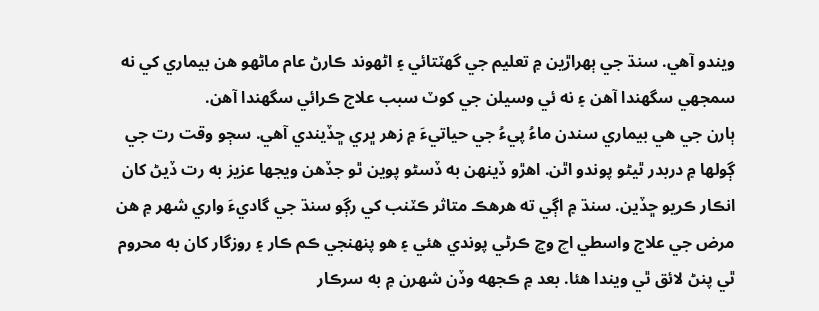ويندو آهي. سنڌ جي ٻھراڙين ۾ تعليم جي گھٽتائي ۽ اڻھوند ڪارڻ عام ماڻهو ھن بيماري کي نه سمجهي سگهندا آهن ۽ نه ئي وسيلن جي کوٽ سبب علاج ڪرائي سگهندا آهن.
ٻارن جي ھي بيماري سندن ماءُ پيءُ جي حياتيءَ ۾ زھر ڀري ڇڏيندي آهي. سڄو وقت رت جي ڳولھا ۾ دربدر ٿيڻو پوندو اٿن. اھڙو ڏينهن به ڏسڻو پوين ٿو جڏهن ويجھا عزيز به رت ڏيڻ کان انڪار ڪريو ڇڏين. سنڌ ۾ اڳي ته ھرھڪ متاثر ڪٽنب کي رڳو سنڌ جي گاديءَ واري شهر ۾ هن مرض جي علاج واسطي اچ وڃ ڪرڻي پوندي هئي ۽ ھو پنھنجي ڪم ڪار ۽ روزگار کان به محروم ٿي پنڻ لائق ٿي ويندا هئا. بعد ۾ ڪجھه وڏن شهرن ۾ به سرڪار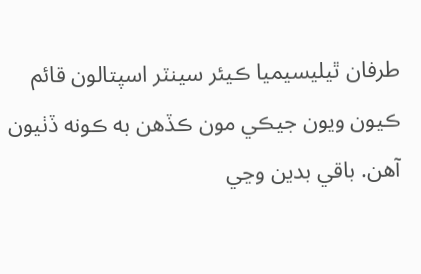طرفان ٿيليسيميا ڪيئر سينٽر اسپتالون قائم ڪيون ويون جيڪي مون ڪڏهن به ڪونه ڏٺيون آهن. باقي بدين وڃي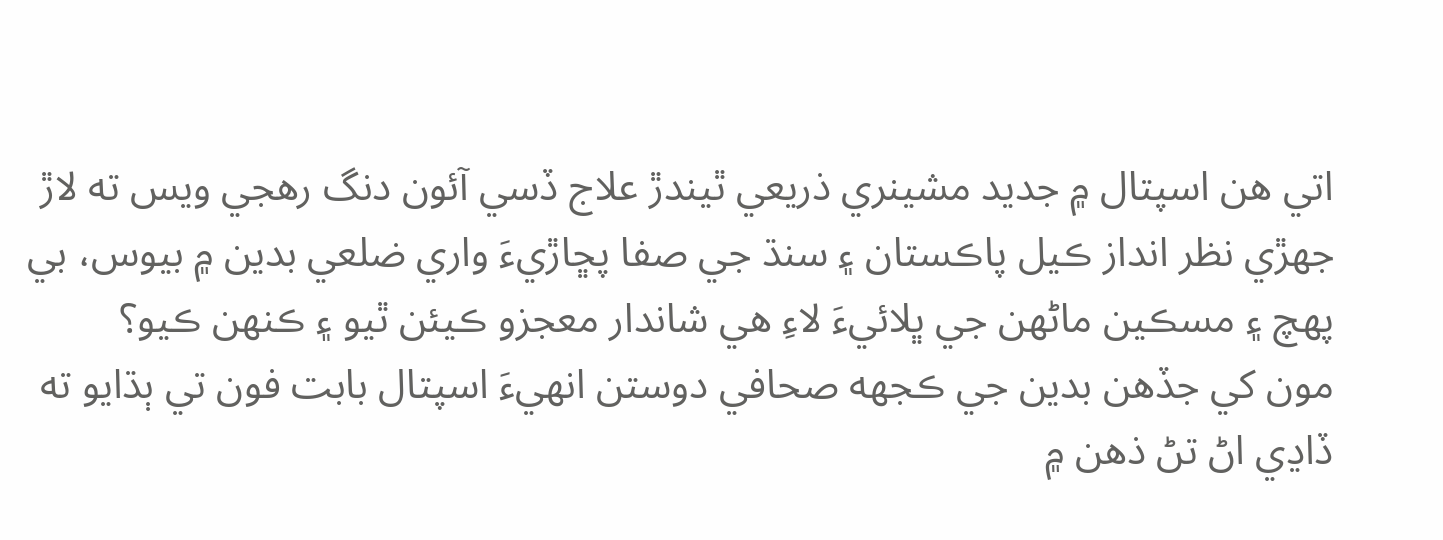اتي ھن اسپتال ۾ جديد مشينري ذريعي ٿيندڙ علاج ڏسي آئون دنگ رهجي ويس ته لاڙ جھڙي نظر انداز ڪيل پاڪستان ۽ سنڌ جي صفا پڇاڙيءَ واري ضلعي بدين ۾ بيوس، بي پھچ ۽ مسڪين ماڻهن جي ڀلائيءَ لاءِ ھي شاندار معجزو ڪيئن ٿيو ۽ ڪنھن ڪيو؟
مون کي جڏهن بدين جي ڪجھه صحافي دوستن انھيءَ اسپتال بابت فون تي ٻڌايو ته ڏاڍي اڻ تڻ ذھن ۾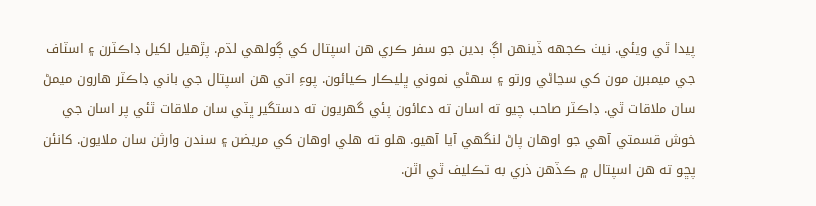پيدا ٿي ويئي. نيٺ ڪجھه ڏينهن اڳ بدين جو سفر ڪري ھن اسپتال کي ڳولھي لڌم. پڙھيل لکيل ڊاڪٽرن ۽ اسٽاف جي ميمبرن مون کي سڃاڻي ورتو ۽ سھڻي نموني ڀليڪار ڪيائون. پوءِ اتي ھن اسپتال جي باني ڊاڪٽر ھارون ميمڻ سان ملاقات ٿي. ڊاڪٽر صاحب چيو ته اسان ته دعائون پئي گهريون ته دستگير ڀٽي سان ملاقات ٿئي پر اسان جي خوش قسمتي آهي جو اوهان پاڻ لنگھي آيا آهيو. ھلو ته هلي اوھان کي مريضن ۽ سندن وارثن سان ملايون. کانئن پڇو ته ھن اسپتال ۾ ڪڏهن ذري به تڪليف ٿي اٿن.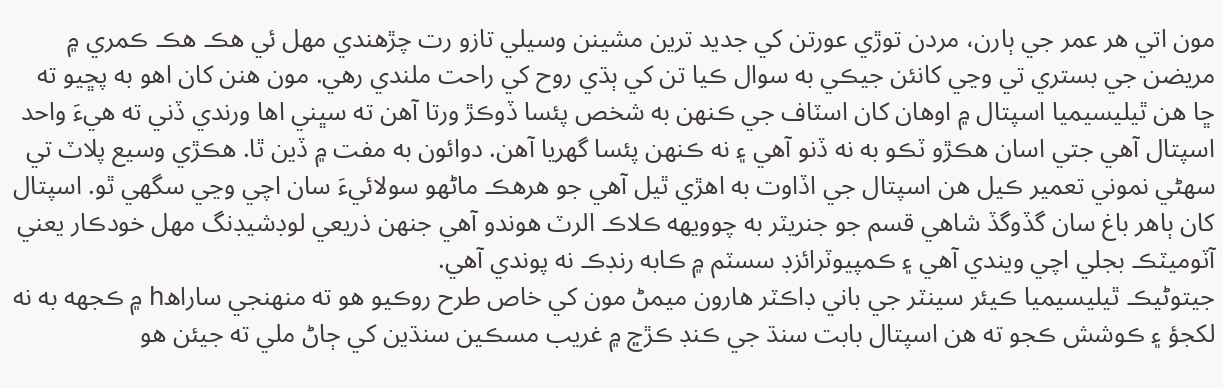مون اتي ھر عمر جي ٻارن، مردن توڙي عورتن کي جديد ترين مشينن وسيلي تازو رت چڙھندي مھل ئي ھڪ ھڪ ڪمري ۾ مريضن جي بستري تي وڃي کانئن جيڪي به سوال ڪيا تن کي ٻڌي روح کي راحت ملندي رهي. مون ھنن کان اھو به پڇيو ته ڇا ھن ٿيليسيميا اسپتال ۾ اوھان کان اسٽاف جي ڪنهن به شخص پئسا ڏوڪڙ ورتا آهن ته سڀني اھا ورندي ڏني ته هيءَ واحد اسپتال آهي جتي اسان ھڪڙو ٽڪو به نه ڏنو آهي ۽ نه ڪنھن پئسا گھريا آهن. دوائون به مفت ۾ ڏين ٿا. ھڪڙي وسيع پلاٽ تي سھڻي نموني تعمير ڪيل ھن اسپتال جي اڏاوت به اھڙي ٿيل آهي جو ھرھڪ ماڻھو سولائيءَ سان اچي وڃي سگھي ٿو. اسپتال کان ٻاهر باغ سان گڏوگڏ شاھي قسم جو جنريٽر به چوويهه ڪلاڪ الرٽ ھوندو آھي جنھن ذريعي لوڊشيڊنگ مھل خودڪار يعني آٽوميٽڪ بجلي اچي ويندي آهي ۽ ڪمپيوٽرائزڊ سسٽم ۾ ڪابه رنڊڪ نه پوندي آهي.
جيتوڻيڪ ٿيليسيميا ڪيئر سينٽر جي باني ڊاڪٽر ھارون ميمڻ مون کي خاص طرح روڪيو ھو ته منهنجي ساراھh ۾ ڪجھه به نه لکجؤ ۽ ڪوشش ڪجو ته هن اسپتال بابت سنڌ جي ڪنڊ ڪڙڇ ۾ غريب مسڪين سنڌين کي ڄاڻ ملي ته جيئن ھو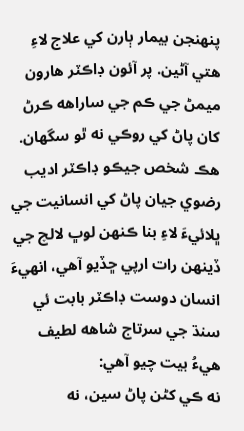پنھنجن بيمار ٻارن کي علاج لاءِ ھتي آڻين. پر آئون ڊاڪٽر ھارون ميمڻ جي ڪم جي ساراهه ڪرڻ کان پاڻ کي روڪي نه ٿو سگهان. ھڪ شخص جيڪو ڊاڪٽر اديب رضوي جيان پاڻ کي انسانيت جي ڀلائيءَ لاءِ بنا ڪنهن لوڀ لالچ جي ڏينھن رات ارپي ڇڏيو آھي، انھيءَ انسان دوست ڊاڪٽر بابت ئي سنڌ جي سرتاج شاھه لطيف ھيءُ بيت چيو آهي:
نه ڪي کڻن پاڻ سين، نه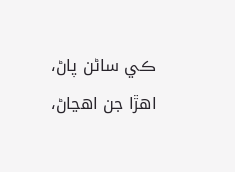ڪي ساڻن پاڻ،
اھڙا جن اھڃاڻ،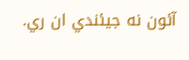آئون نه جيئندي ان ري.